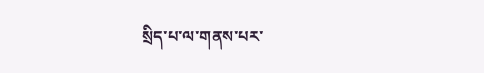སྲིད་པ་ལ་གནས་པར་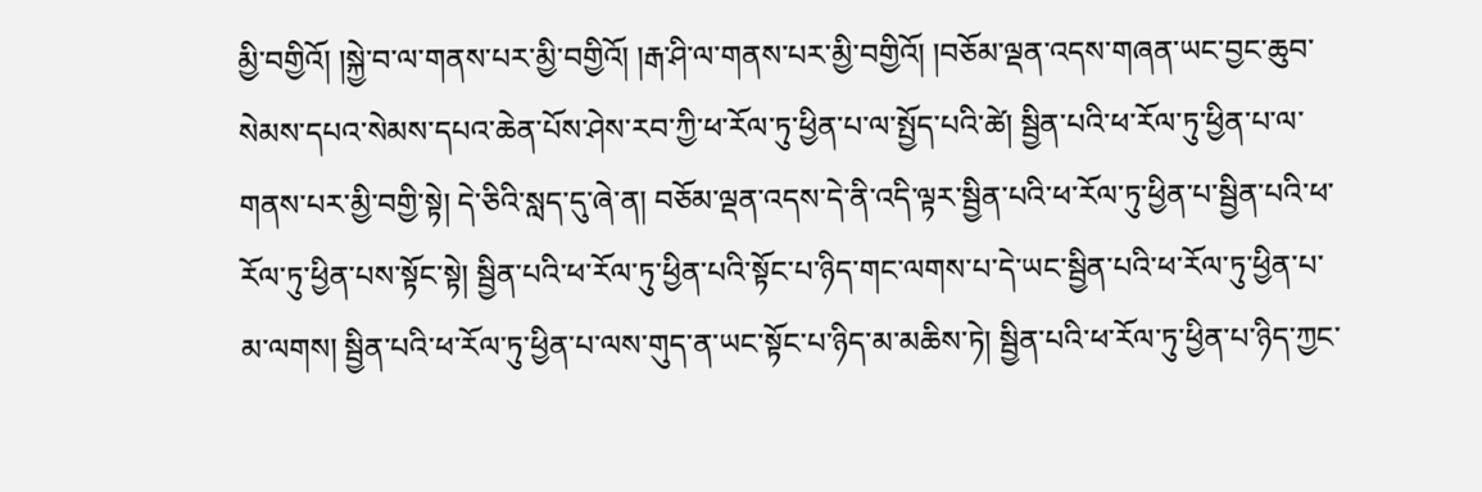མྱི་བགྱིའོ། །སྐྱེ་བ་ལ་གནས་པར་མྱི་བགྱིའོ། །རྒ་ཤི་ལ་གནས་པར་མྱི་བགྱིའོ། །བཅོམ་ལྡན་འདས་གཞན་ཡང་བྱང་ཆུབ་སེམས་དཔའ་སེམས་དཔའ་ཆེན་པོས་ཤེས་རབ་ཀྱི་ཕ་རོལ་ཏུ་ཕྱིན་པ་ལ་སྤྱོད་པའི་ཚེ། སྦྱིན་པའི་ཕ་རོལ་ཏུ་ཕྱིན་པ་ལ་གནས་པར་མྱི་བགྱི་སྟེ། དེ་ཅིའི་སླད་དུ་ཞེ་ན། བཅོམ་ལྡན་འདས་དེ་ནི་འདི་ལྟར་སྦྱིན་པའི་ཕ་རོལ་ཏུ་ཕྱིན་པ་སྦྱིན་པའི་ཕ་རོལ་ཏུ་ཕྱིན་པས་སྟོང་སྟེ། སྦྱིན་པའི་ཕ་རོལ་ཏུ་ཕྱིན་པའི་སྟོང་པ་ཉིད་གང་ལགས་པ་དེ་ཡང་སྦྱིན་པའི་ཕ་རོལ་ཏུ་ཕྱིན་པ་མ་ལགས། སྦྱིན་པའི་ཕ་རོལ་ཏུ་ཕྱིན་པ་ལས་གུད་ན་ཡང་སྟོང་པ་ཉིད་མ་མཆིས་ཏེ། སྦྱིན་པའི་ཕ་རོལ་ཏུ་ཕྱིན་པ་ཉིད་ཀྱང་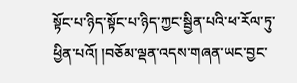སྟོང་པ་ཉིད་སྟོང་པ་ཉིད་ཀྱང་སྦྱིན་པའི་ཕ་རོལ་ཏུ་ཕྱིན་པའོ། །བཅོམ་ལྡན་འདས་གཞན་ཡང་བྱང་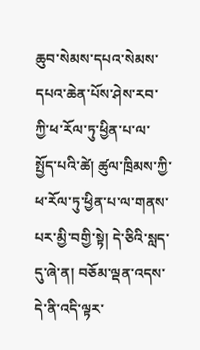ཆུབ་སེམས་དཔའ་སེམས་དཔའ་ཆེན་པོས་ཤེས་རབ་ཀྱི་ཕ་རོལ་ཏུ་ཕྱིན་པ་ལ་སྤྱོད་པའི་ཚེ། ཚུལ་ཁྲིམས་ཀྱི་ཕ་རོལ་ཏུ་ཕྱིན་པ་ལ་གནས་པར་མྱི་བགྱི་སྟེ། དེ་ཅིའི་སླད་དུ་ཞེ་ན། བཅོམ་ལྡན་འདས་དེ་ནི་འདི་ལྟར་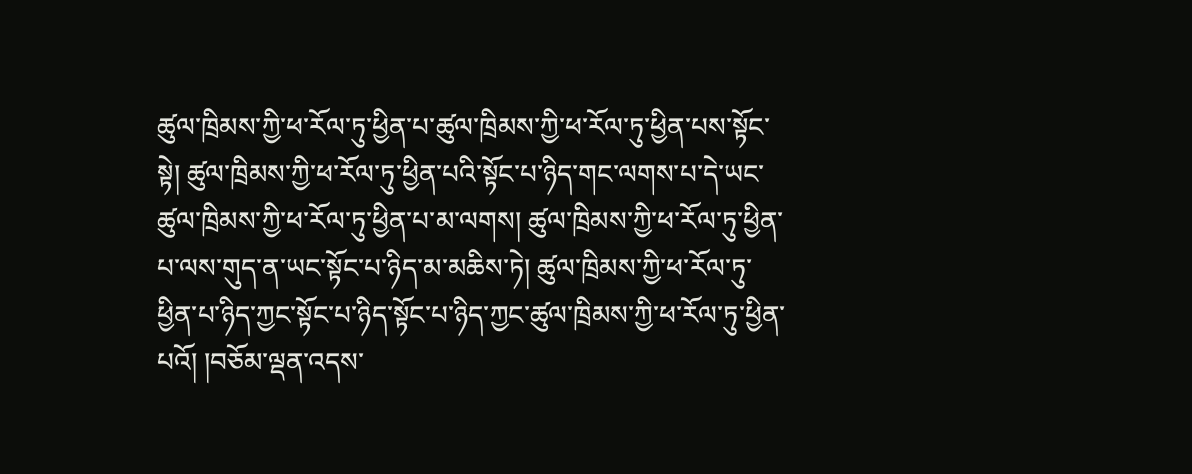ཚུལ་ཁྲིམས་ཀྱི་ཕ་རོལ་ཏུ་ཕྱིན་པ་ཚུལ་ཁྲིམས་ཀྱི་ཕ་རོལ་ཏུ་ཕྱིན་པས་སྟོང་སྟེ། ཚུལ་ཁྲིམས་ཀྱི་ཕ་རོལ་ཏུ་ཕྱིན་པའི་སྟོང་པ་ཉིད་གང་ལགས་པ་དེ་ཡང་ཚུལ་ཁྲིམས་ཀྱི་ཕ་རོལ་ཏུ་ཕྱིན་པ་མ་ལགས། ཚུལ་ཁྲིམས་ཀྱི་ཕ་རོལ་ཏུ་ཕྱིན་པ་ལས་གུད་ན་ཡང་སྟོང་པ་ཉིད་མ་མཆིས་ཏེ། ཚུལ་ཁྲིམས་ཀྱི་ཕ་རོལ་ཏུ་ཕྱིན་པ་ཉིད་ཀྱང་སྟོང་པ་ཉིད་སྟོང་པ་ཉིད་ཀྱང་ཚུལ་ཁྲིམས་ཀྱི་ཕ་རོལ་ཏུ་ཕྱིན་པའོ། །བཅོམ་ལྡན་འདས་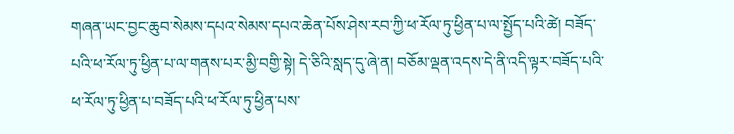གཞན་ཡང་བྱང་ཆུབ་སེམས་དཔའ་སེམས་དཔའ་ཆེན་པོས་ཤེས་རབ་ཀྱི་ཕ་རོལ་ཏུ་ཕྱིན་པ་ལ་སྤྱོད་པའི་ཚེ། བཟོད་པའི་ཕ་རོལ་ཏུ་ཕྱིན་པ་ལ་གནས་པར་མྱི་བགྱི་སྟེ། དེ་ཅིའི་སླད་དུ་ཞེ་ན། བཅོམ་ལྡན་འདས་དེ་ནི་འདི་ལྟར་བཟོད་པའི་ཕ་རོལ་ཏུ་ཕྱིན་པ་བཟོད་པའི་ཕ་རོལ་ཏུ་ཕྱིན་པས་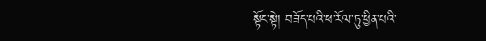སྟོང་སྟེ། བཟོད་པའི་ཕ་རོལ་ཏུ་ཕྱིན་པའི་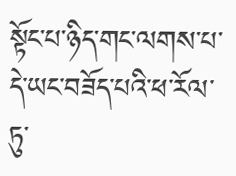སྟོང་པ་ཉིད་གང་ལགས་པ་དེ་ཡང་བཟོད་པའི་ཕ་རོལ་ཏུ་